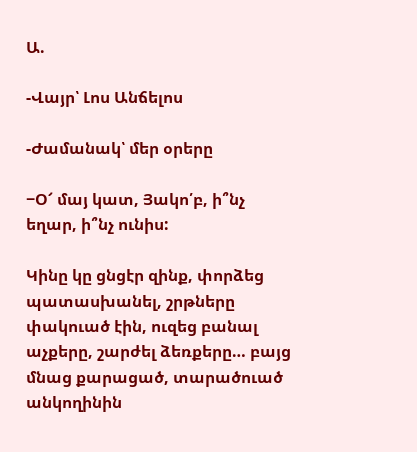Ա.

-Վայր՝ Լոս Անճելոս

-Ժամանակ՝ մեր օրերը

−Օ՜ մայ կատ, Յակո՛բ, ի՞նչ եղար, ի՞նչ ունիս:

Կինը կը ցնցէր զինք, փորձեց պատասխանել, շրթները փակուած էին, ուզեց բանալ աչքերը, շարժել ձեռքերը… բայց մնաց քարացած, տարածուած անկողինին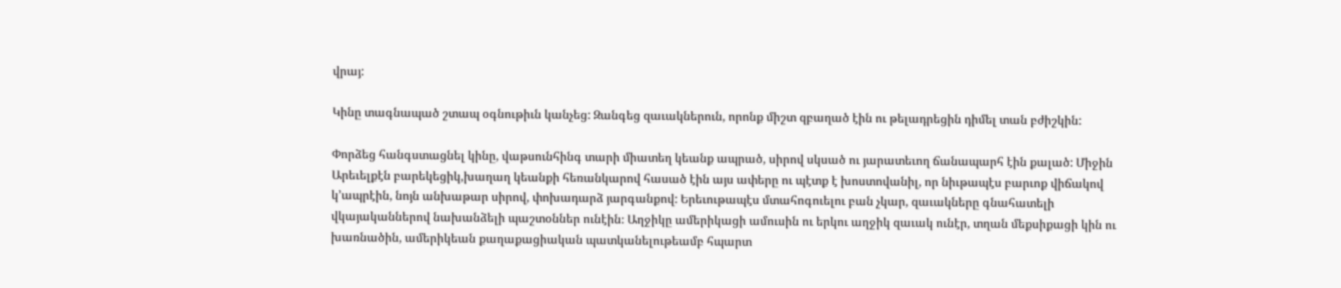վրայ:

Կինը տագնապած շտապ օգնութիւն կանչեց: Զանգեց զաւակներուն, որոնք միշտ զբաղած էին ու թելադրեցին դիմել տան բժիշկին:

Փորձեց հանգստացնել կինը, վաթսունհինգ տարի միատեղ կեանք ապրած, սիրով սկսած ու յարատեւող ճանապարհ էին քալած: Միջին Արեւելքէն բարեկեցիկ,խաղաղ կեանքի հեռանկարով հասած էին այս ափերը ու պէտք է խոստովանիլ, որ նիւթապէս բարւոք վիճակով կ’ապրէին, նոյն անխաթար սիրով, փոխադարձ յարգանքով: Երեւութապէս մտահոգուելու բան չկար, զաւակները գնահատելի վկայականներով նախանձելի պաշտօններ ունէին։ Աղջիկը ամերիկացի ամուսին ու երկու աղջիկ զաւակ ունէր, տղան մեքսիքացի կին ու խառնածին, ամերիկեան քաղաքացիական պատկանելութեամբ հպարտ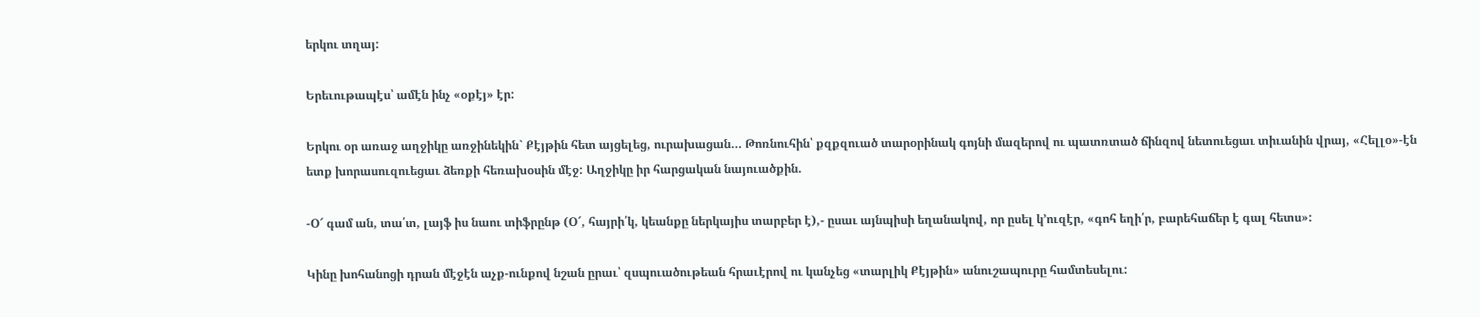երկու տղայ:

Երեւութապէս՝ ամէն ինչ «օքէյ» էր:

Երկու օր առաջ աղջիկը առջինեկին` Քէյթին հետ այցելեց, ուրախացան… Թոռնուհին՝ քզքզուած տարօրինակ գոյնի մազերով ու պատռտած ճինզով նետուեցաւ տիւանին վրայ, «Հելլօ»-էն ետք խորասուզուեցաւ ձեռքի հեռախօսին մէջ: Աղջիկը իր հարցական նայուածքին.

−Օ՜ գամ ան, տա՛տ, լայֆ իս նաու տիֆրընթ (Օ՜, հայրի՛կ, կեանքը ներկայիս տարբեր է),− ըսաւ այնպիսի եղանակով, որ ըսել կ’ուզէր, «գոհ եղի՛ր, բարեհաճեր է գալ հետս»:

Կինը խոհանոցի դրան մէջէն աչք-ունքով նշան ըրաւ՝ զսպուածութեան հրաւէրով ու կանչեց «տարլիկ Քէյթին» անուշապուրը համտեսելու: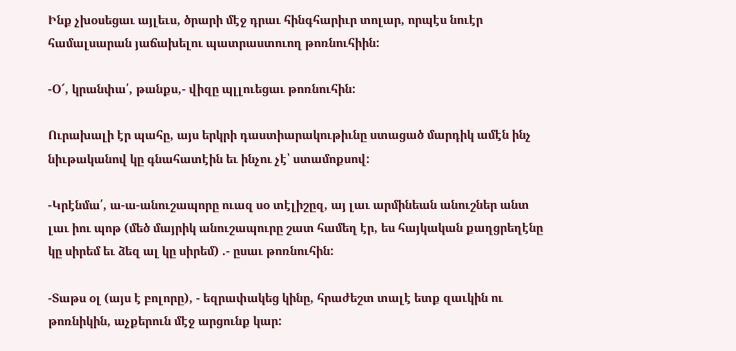Ինք չխօսեցաւ այլեւս, ծրարի մէջ դրաւ հինգհարիւր տոլար, որպէս նուէր համալսարան յաճախելու պատրաստուող թոռնուհիին:

−Օ՜, կրանփա՛, թանքս,− վիզը պլլուեցաւ թոռնուհին:

Ուրախալի էր պահը, այս երկրի դաստիարակութիւնը ստացած մարդիկ ամէն ինչ նիւթականով կը գնահատէին եւ ինչու չէ՝ ստամոքսով:

−Կրէնմա՛, ա-ա-անուշապորը ուազ սօ տէլիշըզ, այ լաւ արմինեան անուշներ անտ լաւ իու պոթ (մեծ մայրիկ անուշապուրը շատ համեղ էր, ես հայկական քաղցրեղէնը կը սիրեմ եւ ձեզ ալ կը սիրեմ) .− ըսաւ թոռնուհին:

−Տաթս օլ (այս է բոլորը), − եզրափակեց կինը, հրաժեշտ տալէ ետք զաւկին ու թոռնիկին, աչքերուն մէջ արցունք կար: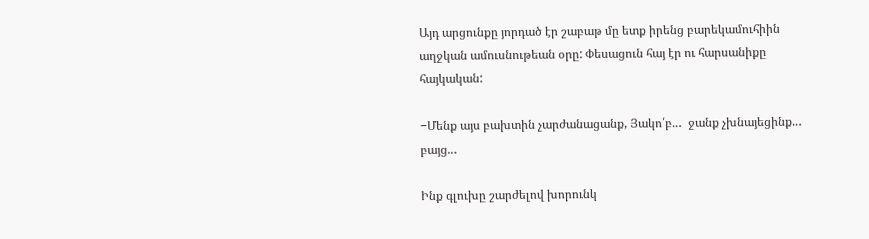Այդ արցունքը յորդած էր շաբաթ մը ետք իրենց բարեկամուհիին աղջկան ամուսնութեան օրը: Փեսացուն հայ էր ու հարսանիքը հայկական:

−Մենք այս բախտին չարժանացանք, Յակո՛բ..․  ջանք չխնայեցինք..․ բայց..․

Ինք գլուխը շարժելով խորունկ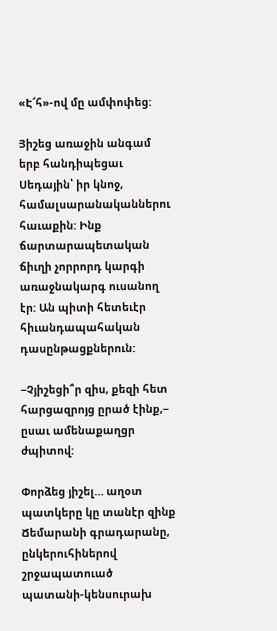«Է՜հ»-ով մը ամփոփեց:

Յիշեց առաջին անգամ երբ հանդիպեցաւ Սեդային՝ իր կնոջ, համալսարանականներու հաւաքին: Ինք ճարտարապետական ճիւղի չորրորդ կարգի առաջնակարգ ուսանող էր: Ան պիտի հետեւէր հիւանդապահական դասընթացքներուն:

−Չյիշեցի՞ր զիս, քեզի հետ հարցազրոյց ըրած էինք,− ըսաւ ամենաքաղցր ժպիտով:

Փորձեց յիշել… աղօտ պատկերը կը տանէր զինք Ճեմարանի գրադարանը, ընկերուհիներով շրջապատուած պատանի-կենսուրախ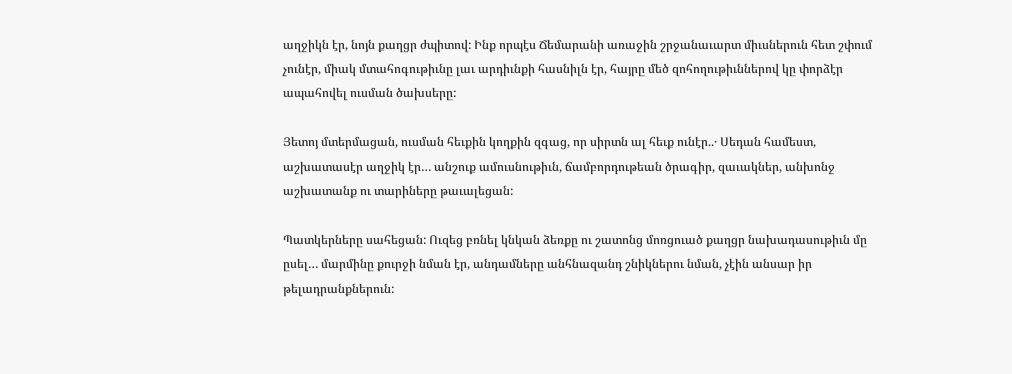աղջիկն էր, նոյն քաղցր ժպիտով: Ինք որպէս Ճեմարանի առաջին շրջանաւարտ միւսներուն հետ շփում չունէր, միակ մտահոգութիւնը լաւ արդիւնքի հասնիլն էր, հայրը մեծ զոհողութիւններով կը փորձէր ապահովել ուսման ծախսերը:

Յետոյ մտերմացան, ուսման հեւքին կողքին զգաց, որ սիրտն ալ հեւք ունէր..․ Սեդան համեստ, աշխատասէր աղջիկ էր… անշուք ամուսնութիւն, ճամբորդութեան ծրագիր, զաւակներ, անխոնջ աշխատանք ու տարիները թաւալեցան:

Պատկերները սահեցան: Ուզեց բռնել կնկան ձեռքը ու շատոնց մոռցուած քաղցր նախադասութիւն մը ըսել… մարմինը քուրջի նման էր, անդամները անհնազանդ շնիկներու նման, չէին անսար իր թելադրանքներուն: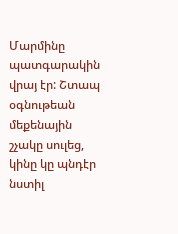Մարմինը պատգարակին վրայ էր: Շտապ օգնութեան մեքենային շչակը սուլեց, կինը կը պնդէր նստիլ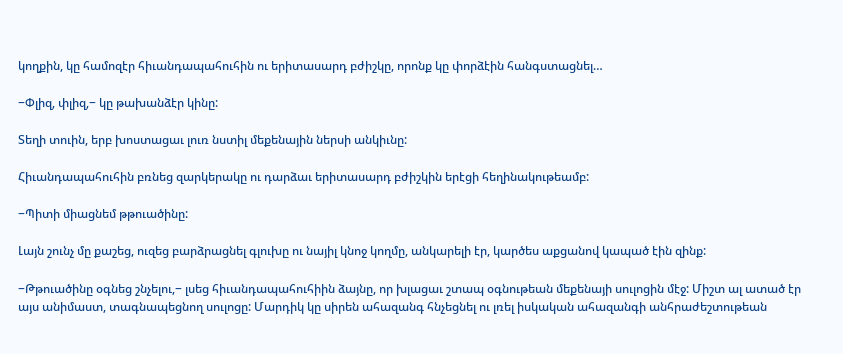կողքին, կը համոզէր հիւանդապահուհին ու երիտասարդ բժիշկը, որոնք կը փորձէին հանգստացնել…

−Փլիզ, փլիզ,− կը թախանձէր կինը:

Տեղի տուին, երբ խոստացաւ լուռ նստիլ մեքենային ներսի անկիւնը:

Հիւանդապահուհին բռնեց զարկերակը ու դարձաւ երիտասարդ բժիշկին երէցի հեղինակութեամբ:

−Պիտի միացնեմ թթուածինը:

Լայն շունչ մը քաշեց, ուզեց բարձրացնել գլուխը ու նայիլ կնոջ կողմը, անկարելի էր, կարծես աքցանով կապած էին զինք:

−Թթուածինը օգնեց շնչելու,− լսեց հիւանդապահուհիին ձայնը, որ խլացաւ շտապ օգնութեան մեքենայի սուլոցին մէջ: Միշտ ալ ատած էր այս անիմաստ, տագնապեցնող սուլոցը: Մարդիկ կը սիրեն ահազանգ հնչեցնել ու լռել իսկական ահազանգի անհրաժեշտութեան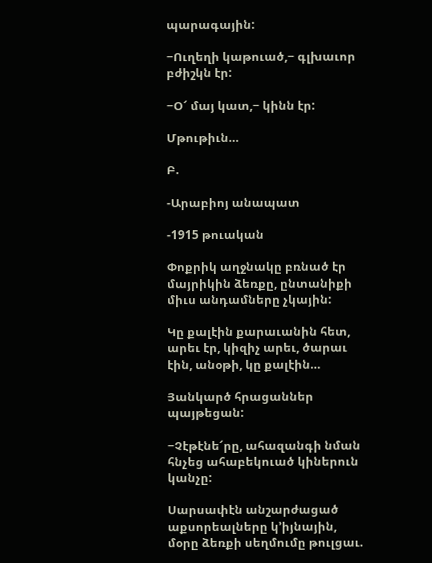պարագային:

−Ուղեղի կաթուած,− գլխաւոր բժիշկն էր:

−Օ՜ մայ կատ,− կինն էր:

Մթութիւն…

Բ.

-Արաբիոյ անապատ

-1915 թուական

Փոքրիկ աղջնակը բռնած էր մայրիկին ձեռքը, ընտանիքի միւս անդամները չկային:

Կը քալէին քարաւանին հետ, արեւ էր, կիզիչ արեւ, ծարաւ էին, անօթի, կը քալէին…

Յանկարծ հրացաններ պայթեցան:

−Չէթէնե՜րը, ահազանգի նման հնչեց ահաբեկուած կիներուն կանչը:

Սարսափէն անշարժացած աքսորեալները կ’իյնային, մօրը ձեռքի սեղմումը թուլցաւ.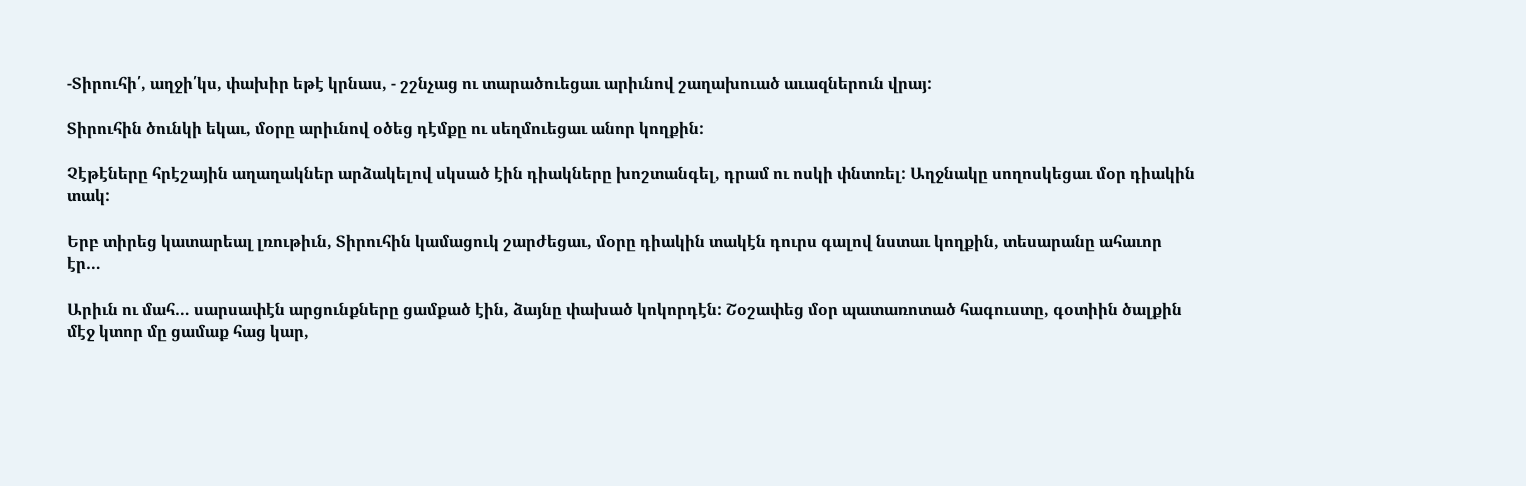−Տիրուհի՛, աղջի՛կս, փախիր եթէ կրնաս, − շշնչաց ու տարածուեցաւ արիւնով շաղախուած աւազներուն վրայ:

Տիրուհին ծունկի եկաւ, մօրը արիւնով օծեց դէմքը ու սեղմուեցաւ անոր կողքին:

Չէթէները հրէշային աղաղակներ արձակելով սկսած էին դիակները խոշտանգել, դրամ ու ոսկի փնտռել: Աղջնակը սողոսկեցաւ մօր դիակին տակ:

Երբ տիրեց կատարեալ լռութիւն, Տիրուհին կամացուկ շարժեցաւ, մօրը դիակին տակէն դուրս գալով նստաւ կողքին, տեսարանը ահաւոր էր…

Արիւն ու մահ… սարսափէն արցունքները ցամքած էին, ձայնը փախած կոկորդէն: Շօշափեց մօր պատառոտած հագուստը, գօտիին ծալքին մէջ կտոր մը ցամաք հաց կար,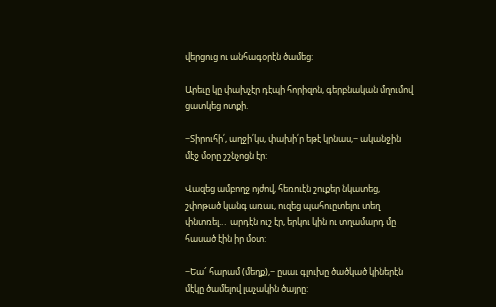վերցուց ու անհագօրէն ծամեց:

Արեւը կը փախչէր դէպի հորիզոն, գերբնական մղումով ցատկեց ոտքի.

−Տիրուհի՛, աղջի՛կս, փախի՛ր եթէ կրնաս,− ականջին մէջ մօրը շշնչոցն էր:

Վազեց ամբողջ ոյժով, հեռուէն շուքեր նկատեց, շփոթած կանգ առաւ, ուզեց պահուըտելու տեղ փնտռել..․ արդէն ուշ էր, երկու կին ու տղամարդ մը հասած էին իր մօտ:

−Եա՜ հարամ (մեղք),− ըսաւ գլուխը ծածկած կիներէն մէկը ծամելով լաչակին ծայրը: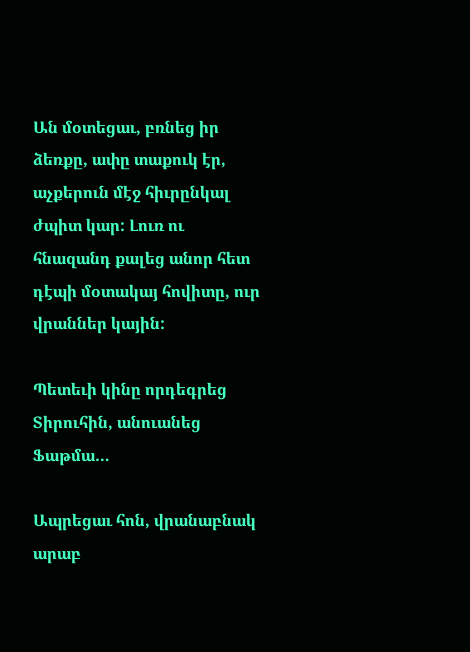Ան մօտեցաւ, բռնեց իր ձեռքը, ափը տաքուկ էր, աչքերուն մէջ հիւրընկալ ժպիտ կար: Լուռ ու հնազանդ քալեց անոր հետ դէպի մօտակայ հովիտը, ուր վրաններ կային:

Պետեւի կինը որդեգրեց Տիրուհին, անուանեց Ֆաթմա…

Ապրեցաւ հոն, վրանաբնակ արաբ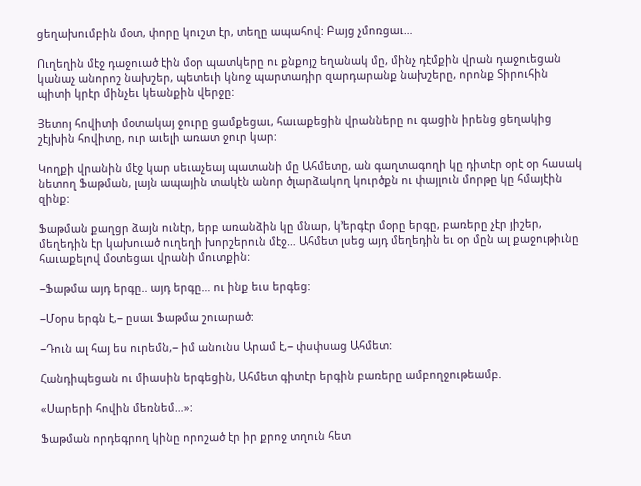ցեղախումբին մօտ, փորը կուշտ էր, տեղը ապահով: Բայց չմոռցաւ…

Ուղեղին մէջ դաջուած էին մօր պատկերը ու քնքոյշ եղանակ մը, մինչ դէմքին վրան դաջուեցան կանաչ անորոշ նախշեր, պետեւի կնոջ պարտադիր զարդարանք նախշերը, որոնք Տիրուհին պիտի կրէր մինչեւ կեանքին վերջը:

Յետոյ հովիտի մօտակայ ջուրը ցամքեցաւ, հաւաքեցին վրանները ու գացին իրենց ցեղակից շէյխին հովիտը, ուր աւելի առատ ջուր կար:

Կողքի վրանին մէջ կար սեւաչեայ պատանի մը Ահմետը, ան գաղտագողի կը դիտէր օրէ օր հասակ նետող Ֆաթման, լայն ապային տակէն անոր ծլարձակող կուրծքն ու փայլուն մորթը կը հմայէին զինք:

Ֆաթման քաղցր ձայն ունէր, երբ առանձին կը մնար, կ’երգէր մօրը երգը, բառերը չէր յիշեր, մեղեդին էր կախուած ուղեղի խորշերուն մէջ… Ահմետ լսեց այդ մեղեդին եւ օր մըն ալ քաջութիւնը  հաւաքելով մօտեցաւ վրանի մուտքին:

−Ֆաթմա այդ երգը.. այդ երգը… ու ինք եւս երգեց:

−Մօրս երգն է,− ըսաւ Ֆաթմա շուարած:

−Դուն ալ հայ ես ուրեմն,− իմ անունս Արամ է,− փսփսաց Ահմետ:

Հանդիպեցան ու միասին երգեցին, Ահմետ գիտէր երգին բառերը ամբողջութեամբ.

«Սարերի հովին մեռնեմ…»:

Ֆաթման որդեգրող կինը որոշած էր իր քրոջ տղուն հետ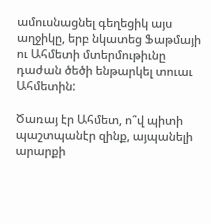ամուսնացնել գեղեցիկ այս աղջիկը, երբ նկատեց Ֆաթմայի ու Ահմետի մտերմութիւնը դաժան ծեծի ենթարկել տուաւ Ահմետին:

Ծառայ էր Ահմետ, ո՞վ պիտի պաշտպանէր զինք, այպանելի արարքի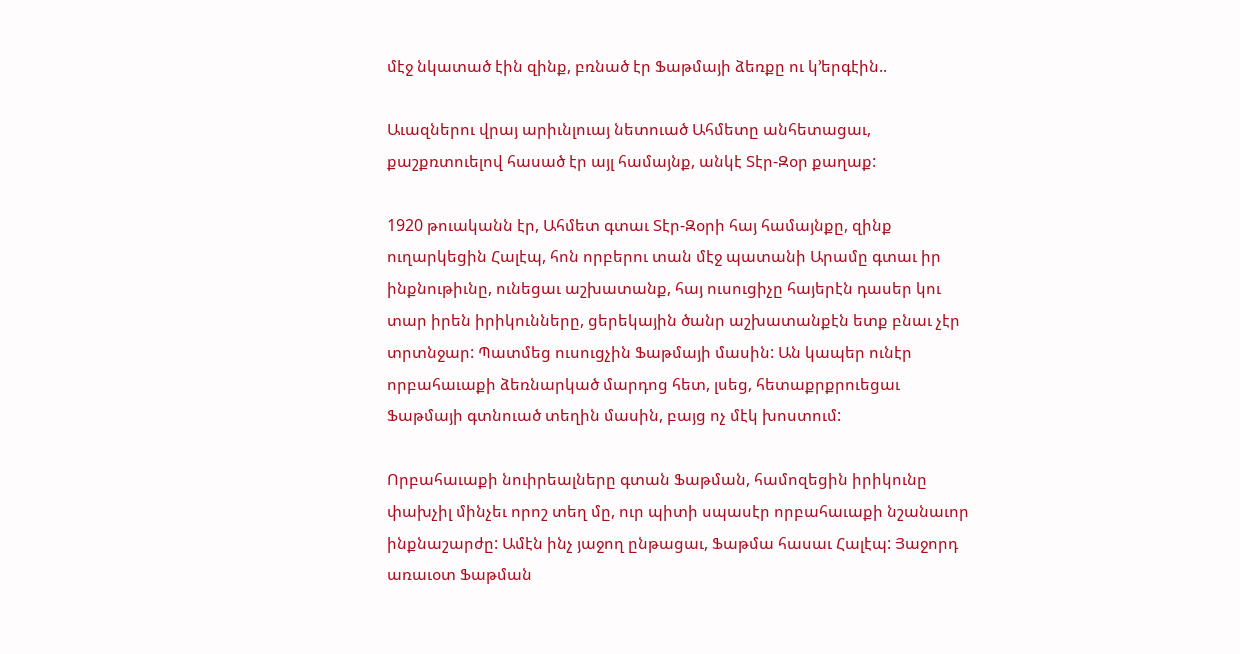մէջ նկատած էին զինք, բռնած էր Ֆաթմայի ձեռքը ու կ’երգէին..

Աւազներու վրայ արիւնլուայ նետուած Ահմետը անհետացաւ, քաշքռտուելով հասած էր այլ համայնք, անկէ Տէր-Զօր քաղաք:

1920 թուականն էր, Ահմետ գտաւ Տէր-Զօրի հայ համայնքը, զինք ուղարկեցին Հալէպ, հոն որբերու տան մէջ պատանի Արամը գտաւ իր ինքնութիւնը, ունեցաւ աշխատանք, հայ ուսուցիչը հայերէն դասեր կու տար իրեն իրիկունները, ցերեկային ծանր աշխատանքէն ետք բնաւ չէր տրտնջար: Պատմեց ուսուցչին Ֆաթմայի մասին: Ան կապեր ունէր որբահաւաքի ձեռնարկած մարդոց հետ, լսեց, հետաքրքրուեցաւ Ֆաթմայի գտնուած տեղին մասին, բայց ոչ մէկ խոստում:

Որբահաւաքի նուիրեալները գտան Ֆաթման, համոզեցին իրիկունը փախչիլ մինչեւ որոշ տեղ մը, ուր պիտի սպասէր որբահաւաքի նշանաւոր ինքնաշարժը: Ամէն ինչ յաջող ընթացաւ, Ֆաթմա հասաւ Հալէպ: Յաջորդ առաւօտ Ֆաթման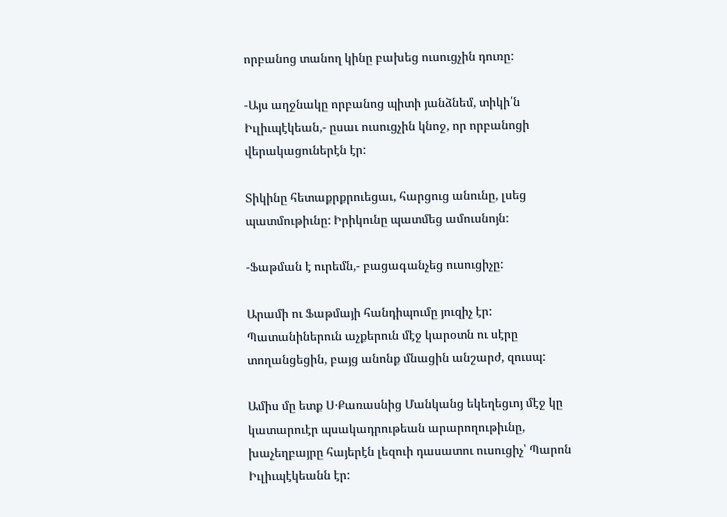որբանոց տանող կինը բախեց ուսուցչին դուռը:

−Այս աղջնակը որբանոց պիտի յանձնեմ, տիկի՛ն Իւլիւպէկեան,− ըսաւ ուսուցչին կնոջ, որ որբանոցի վերակացուներէն էր:

Տիկինը հետաքրքրուեցաւ, հարցուց անունը, լսեց պատմութիւնը: Իրիկունը պատմեց ամուսնոյն:

−Ֆաթման է ուրեմն,− բացագանչեց ուսուցիչը:

Արամի ու Ֆաթմայի հանդիպումը յուզիչ էր: Պատանիներուն աչքերուն մէջ կարօտն ու սէրը տողանցեցին, բայց անոնք մնացին անշարժ, զուսպ:

Ամիս մը ետք Ս․Քառասնից Մանկանց եկեղեցւոյ մէջ կը կատարուէր պսակադրութեան արարողութիւնը, խաչեղբայրը հայերէն լեզուի դասատու ուսուցիչ՝ Պարոն Իւլիւպէկեանն էր: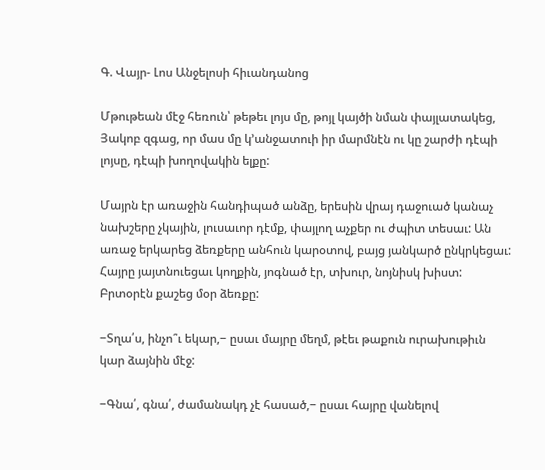Գ. Վայր- Լոս Անջելոսի հիւանդանոց

Մթութեան մէջ հեռուն՝ թեթեւ լոյս մը, թոյլ կայծի նման փայլատակեց, Յակոբ զգաց, որ մաս մը կ’անջատուի իր մարմնէն ու կը շարժի դէպի լոյսը, դէպի խողովակին ելքը:

Մայրն էր առաջին հանդիպած անձը, երեսին վրայ դաջուած կանաչ նախշերը չկային, լուսաւոր դէմք, փայլող աչքեր ու ժպիտ տեսաւ: Ան առաջ երկարեց ձեռքերը անհուն կարօտով, բայց յանկարծ ընկրկեցաւ: Հայրը յայտնուեցաւ կողքին, յոգնած էր, տխուր, նոյնիսկ խիստ: Բրտօրէն քաշեց մօր ձեռքը:

−Տղա՛ս, ինչո՞ւ եկար,− ըսաւ մայրը մեղմ, թէեւ թաքուն ուրախութիւն կար ձայնին մէջ:

−Գնա՛, գնա՛, ժամանակդ չէ հասած,− ըսաւ հայրը վանելով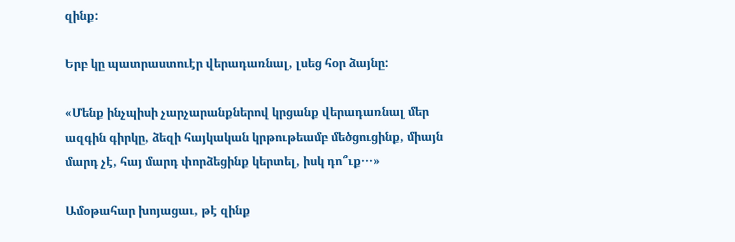զինք:

Երբ կը պատրաստուէր վերադառնալ, լսեց հօր ձայնը:

«Մենք ինչպիսի չարչարանքներով կրցանք վերադառնալ մեր ազգին գիրկը, ձեզի հայկական կրթութեամբ մեծցուցինք, միայն մարդ չէ, հայ մարդ փորձեցինք կերտել, իսկ դո՞ւք․․․»

Ամօթահար խոյացաւ, թէ զինք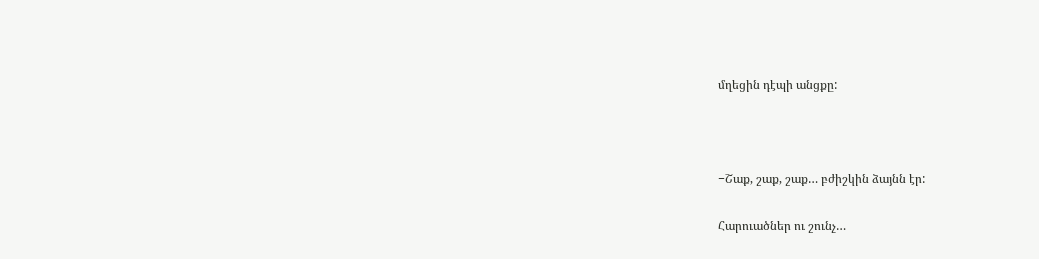մղեցին դէպի անցքը:



−Շաք, շաք, շաք… բժիշկին ձայնն էր:

Հարուածներ ու շունչ…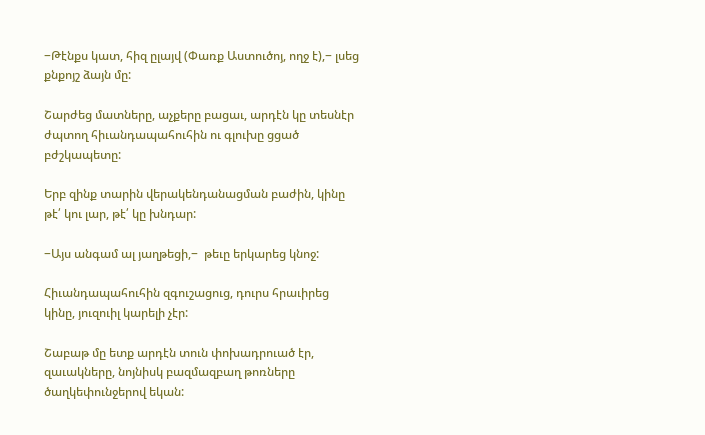−Թէնքս կատ, հիզ ըլայվ (Փառք Աստուծոյ, ողջ է),− լսեց քնքոյշ ձայն մը:

Շարժեց մատները, աչքերը բացաւ, արդէն կը տեսնէր ժպտող հիւանդապահուհին ու գլուխը ցցած բժշկապետը:

Երբ զինք տարին վերակենդանացման բաժին, կինը թէ՛ կու լար, թէ՛ կը խնդար:

−Այս անգամ ալ յաղթեցի,−  թեւը երկարեց կնոջ:

Հիւանդապահուհին զգուշացուց, դուրս հրաւիրեց կինը, յուզուիլ կարելի չէր:

Շաբաթ մը ետք արդէն տուն փոխադրուած էր, զաւակները, նոյնիսկ բազմազբաղ թոռները ծաղկեփունջերով եկան: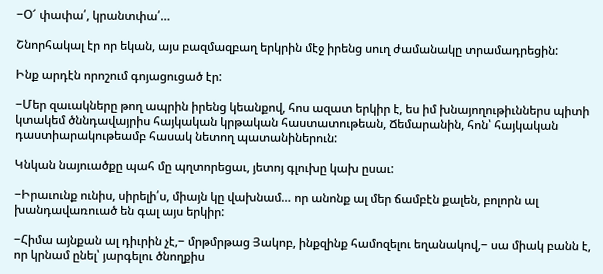−Օ՜ փափա՛, կրանտփա՛…

Շնորհակալ էր որ եկան, այս բազմազբաղ երկրին մէջ իրենց սուղ ժամանակը տրամադրեցին:

Ինք արդէն որոշում գոյացուցած էր:

−Մեր զաւակները թող ապրին իրենց կեանքով, հոս ազատ երկիր է, ես իմ խնայողութիւններս պիտի կտակեմ ծննդավայրիս հայկական կրթական հաստատութեան, Ճեմարանին, հոն՝ հայկական դաստիարակութեամբ հասակ նետող պատանիներուն:

Կնկան նայուածքը պահ մը պղտորեցաւ, յետոյ գլուխը կախ ըսաւ:

−Իրաւունք ունիս, սիրելի՛ս, միայն կը վախնամ… որ անոնք ալ մեր ճամբէն քալեն, բոլորն ալ խանդավառուած են գալ այս երկիր:

−Հիմա այնքան ալ դիւրին չէ,− մրթմրթաց Յակոբ, ինքզինք համոզելու եղանակով,− սա միակ բանն է, որ կրնամ ընել՝ յարգելու ծնողքիս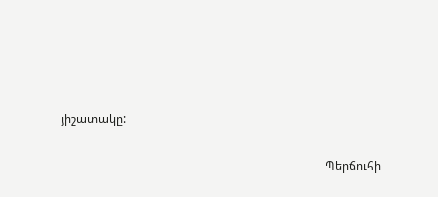յիշատակը:

                                                                                        Պերճուհի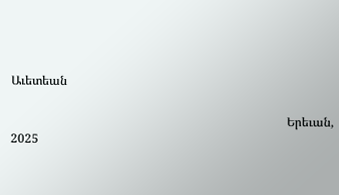Աւետեան

                                                                                            Երեւան, 2025